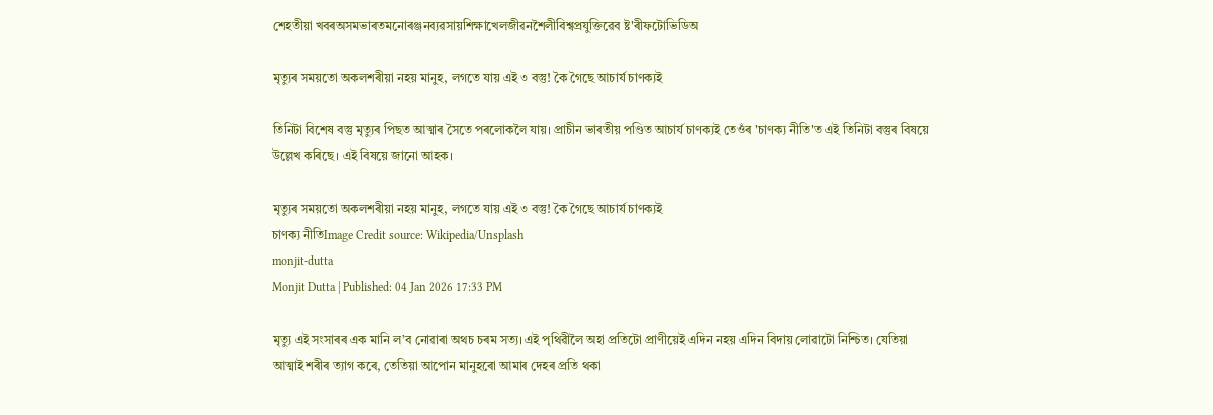শেহতীয়া খবৰঅসমভাৰতমনোৰঞ্জনব্যৱসায়শিক্ষাখেলজীৱনশৈলীবিশ্বপ্ৰযুক্তিৱেব ষ্ট'ৰীফটোভিডিঅ

মৃত্যুৰ সময়তো অকলশৰীয়া নহয় মানুহ, লগতে যায় এই ৩ বস্তু! কৈ গৈছে আচাৰ্য চাণক্যই

তিনিটা বিশেষ বস্তু মৃত্যুৰ পিছত আত্মাৰ সৈতে পৰলোকলৈ যায়। প্ৰাচীন ভাৰতীয় পণ্ডিত আচাৰ্য চাণক্যই তেওঁৰ 'চাণক্য নীতি'ত এই তিনিটা বস্তুৰ বিষয়ে উল্লেখ কৰিছে। এই বিষয়ে জানো আহক।

মৃত্যুৰ সময়তো অকলশৰীয়া নহয় মানুহ, লগতে যায় এই ৩ বস্তু! কৈ গৈছে আচাৰ্য চাণক্যই
চাণক্য নীতিImage Credit source: Wikipedia/Unsplash
monjit-dutta
Monjit Dutta | Published: 04 Jan 2026 17:33 PM

মৃত্যু এই সংসাৰৰ এক মানি ল’ব নোৱাৰা অথচ চৰম সত্য। এই পৃথিৱীলৈ অহা প্ৰতিটো প্ৰাণীয়েই এদিন নহয় এদিন বিদায় লোৱাটো নিশ্চিত। যেতিয়া আত্মাই শৰীৰ ত্যাগ কৰে, তেতিয়া আপোন মানুহৰো আমাৰ দেহৰ প্ৰতি থকা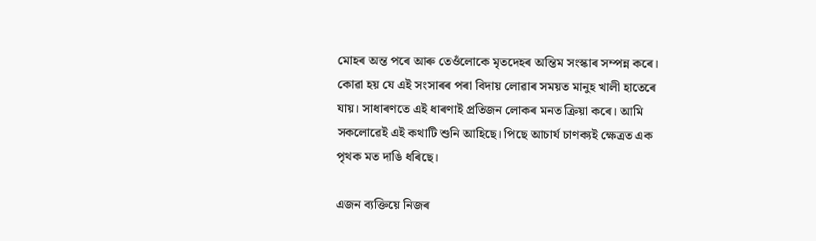মোহৰ অন্ত পৰে আৰু তেওঁলোকে মৃতদেহৰ অন্তিম সংস্কাৰ সম্পন্ন কৰে। কোৱা হয় যে এই সংসাৰৰ পৰা বিদায় লোৱাৰ সময়ত মানুহ খালী হাতেৰে যায়। সাধাৰণতে এই ধাৰণাই প্ৰতিজন লোকৰ মনত ক্ৰিয়া কৰে। আমি সকলোৱেই এই কথাটি শুনি আহিছে। পিছে আচাৰ্য চাণক্যই ক্ষেত্ৰত এক পৃথক মত দাঙি ধৰিছে।

এজন ব্যক্তিয়ে নিজৰ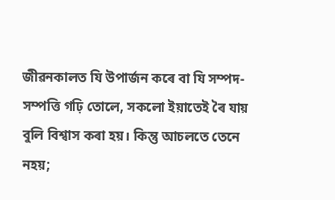জীৱনকালত যি উপাৰ্জন কৰে বা যি সম্পদ-সম্পত্তি গঢ়ি তোলে, সকলো ইয়াতেই ৰৈ যায় বুলি বিশ্বাস কৰা হয়। কিন্তু আচলতে তেনে নহয়;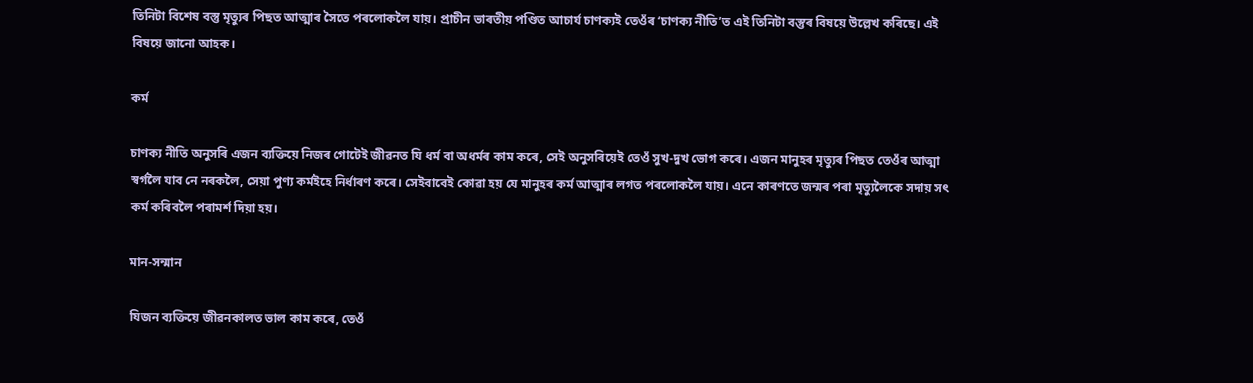তিনিটা বিশেষ বস্তু মৃত্যুৰ পিছত আত্মাৰ সৈতে পৰলোকলৈ যায়। প্ৰাচীন ভাৰতীয় পণ্ডিত আচাৰ্য চাণক্যই তেওঁৰ ‘চাণক্য নীতি’ত এই তিনিটা বস্তুৰ বিষয়ে উল্লেখ কৰিছে। এই বিষয়ে জানো আহক।

কৰ্ম

চাণক্য নীতি অনুসৰি এজন ব্যক্তিয়ে নিজৰ গোটেই জীৱনত যি ধৰ্ম বা অধৰ্মৰ কাম কৰে, সেই অনুসৰিয়েই তেওঁ সুখ-দুখ ভোগ কৰে। এজন মানুহৰ মৃত্যুৰ পিছত তেওঁৰ আত্মা স্বৰ্গলৈ যাব নে নৰকলৈ, সেয়া পুণ্য কৰ্মইহে নিৰ্ধাৰণ কৰে। সেইবাবেই কোৱা হয় যে মানুহৰ কৰ্ম আত্মাৰ লগত পৰলোকলৈ যায়। এনে কাৰণতে জন্মৰ পৰা মৃত্যুলৈকে সদায় সৎ কৰ্ম কৰিবলৈ পৰামৰ্শ দিয়া হয়।

মান-সন্মান

যিজন ব্যক্তিয়ে জীৱনকালত ভাল কাম কৰে, তেওঁ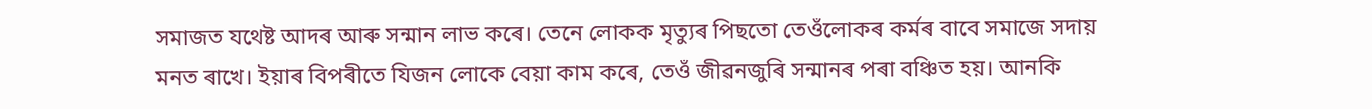সমাজত যথেষ্ট আদৰ আৰু সন্মান লাভ কৰে। তেনে লোকক মৃত্যুৰ পিছতো তেওঁলোকৰ কৰ্মৰ বাবে সমাজে সদায় মনত ৰাখে। ইয়াৰ বিপৰীতে যিজন লোকে বেয়া কাম কৰে, তেওঁ জীৱনজুৰি সন্মানৰ পৰা বঞ্চিত হয়। আনকি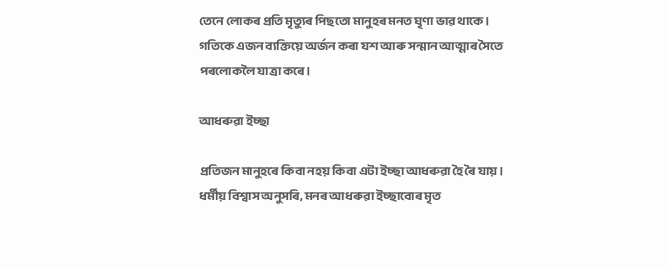তেনে লোকৰ প্ৰতি মৃত্যুৰ পিছতো মানুহৰ মনত ঘৃণা ভাৱ থাকে। গতিকে এজন ব্যক্তিয়ে অৰ্জন কৰা যশ আৰু সন্মান আত্মাৰ সৈতে পৰলোকলৈ যাত্ৰা কৰে।

আধৰুৱা ইচ্ছা

প্ৰতিজন মানুহৰে কিবা নহয় কিবা এটা ইচ্ছা আধৰুৱা হৈ ৰৈ যায়। ধৰ্মীয় বিশ্বাস অনুসৰি, মনৰ আধৰুৱা ইচ্ছাবোৰ মৃত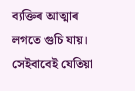ব্যক্তিৰ আত্মাৰ লগতে গুচি যায়। সেইবাবেই যেতিয়া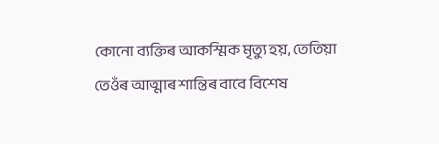কোনো ব্যক্তিৰ আকস্মিক মৃত্যু হয়, তেতিয়া তেওঁৰ আত্মাৰ শান্তিৰ বাবে বিশেষ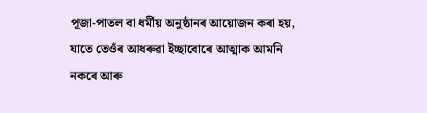পূজা-পাতল বা ধৰ্মীয় অনুষ্ঠানৰ আয়োজন কৰা হয়, যাতে তেওঁৰ আধৰুৱা ইচ্ছাবোৰে আত্মাক আমনি নকৰে আৰু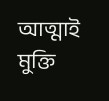আত্মাই মুক্তি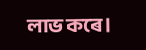লাভ কৰে।